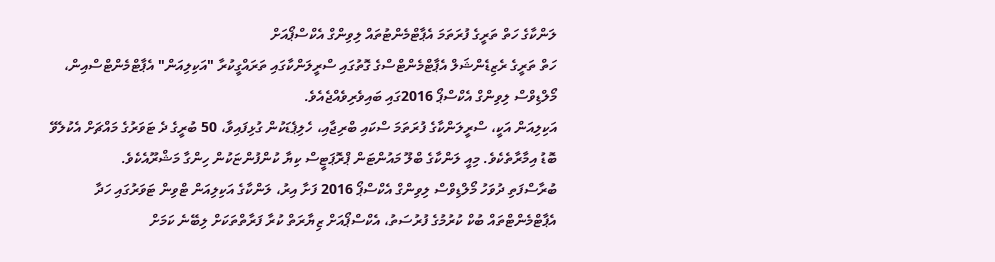ލަންކާގެ ހަތް ތަރީގެ ފުރަތަމަ އެޕާޓްމެންޓުތައް ލިވިންގް އެކްސްޕޯއަށް
ހަތް ތަރީގެ ރެޒިޑެންޝަލް އެޕާޓްމެންޓްސްގެ ގޮތުގައި ސްރީލަންކާގައި ތަރައްގީކުރާ "އަކިލިއަން" އެޕާޓްމެންޓްސްއިން، މޯލްޑިވްސް ލިވިންގް އެކްސްޕޯ 2016ގައި ބައިވެރިވެއްޖެއެވެ.
އަކިލިއަން އަކީ، ސްރީލަންކާގެ ފުރަތަމަ ސްކައި ބްރިޖާއި، ހެލިޕެޑަކުން ގުޅިފައިވާ، 50 ބުރީގެ ދެ ޓަވަރުގެ މައްޗަށް އެކުލެވޭ ބޮޑު އިމާރާތެކެވެ. މިއީ ލަންކާގެ ބްލޫ މައުންޓަން ޕްރޮޕަޓީސް ކިޔާ ކުންފުންޏަކުން ހިންގާ މަޝްރޫއެކެވެ.
ބުރާސްފަތި ދުވަހު މޯލްޑިވްސް ލިވިންގް އެކްސްޕޯ 2016 ފަށާ އިރު، ލަންކާގެ އަކިލިއަން ޓްވިން ޓަވަރުގައި ހަދާ އެޕާޓްމެންޓްތައް ބުކް ކުރުމުގެ ފުރުސަތު، އެކްސްޕޯއަށް ޒިޔާރަތް ކުރާ ފަރާތްތަކަށް ލިބޭނެ ކަމަށް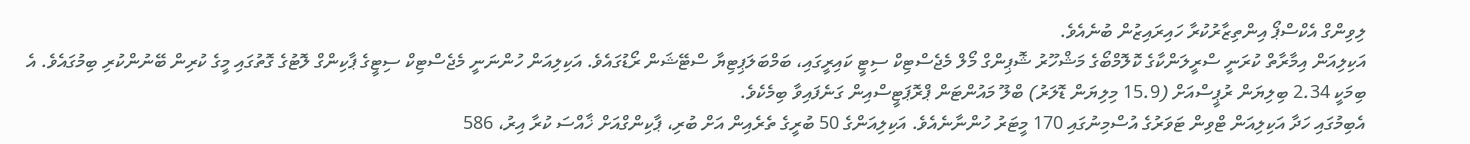ލިވިންގް އެކްސްޕޯ އިންތިޒާރުކުރާ ހައިރައިޒުން ބުނެއެވެ.
އަކިލިއަން އިމާރާތް ކުރަނީ ސްރީލަންކާގެ ކޮލޮމްބޯގެ މަޝްހޫރު ޝޮޕިންގް މޯލް މެޖެސްޓިކް ސިޓީ ކައިރީގައި، ބަމްބަލަޕިޓިޔާ ސްޓޭޝަން ރޯޑުގައެވެ. އަކިލިއަން ހުންނަނީ މެޖެސްޓިކް ސިޓީގެ ޕާކިންގް ލޮޓުގެ ގޮތުގައި މީގެ ކުރިން ބޭނުންކުރި ބިމުގައެވެ. އެ ބިމަކީ 2.34 ބިލިޔަން ރުޕީސްއަށް (15.9 މިލިޔަން ޑޮލަރު) ބްލޫ މައުންޓަން ޕްރޮޕަޓީސްއިން ގަނެފައިވާ ބިމެކެވެ.
އެބިމުގައި ހަދާ އަކިލިއަން ޓްވިން ޓަވަރުގެ އުސްމިނުގައި 170 މީޓަރު ހުންނާނެއެވެ. އަކިލިއަންގެ 50 ބުރީގެ ތެރެއިން އަށް ބުރި، ޕާކިންގްއަށް ޚާއްސަ ކުރާ އިރު، 586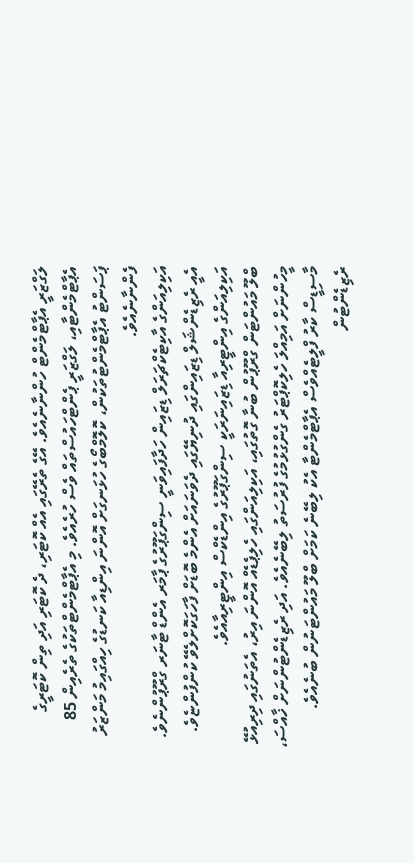ލަގްޒަރީ އެޕާޓްމެންޓް ހުންނާނެއެވެ. އޭގެ ތެރޭގައި އެއް ކޮޓަރި، ދެ ކޮޓަރި އަދި ތިން ކޮޓަރީގެ އެޕާޓްމެންޓާއި، ލަގްޒަރީ ޕެންޓްހައުސްތައް ވެސް ހުރެއެވެ. މި އެޕާޓްމެންޓްތަކުގެ ތެރެއިން 85 ޕަސަންޓު އެޕާޓްމެންޓުތަކުން، ކޮލޮމްބޯގެ ހުޅަނގަށް އޮންނަ އިންޑިއާ ކަނޑުގެ ހިއްގައިމު މަންޒަރު ފެންނާނެއެވެ.
އަކިލިއަންގެ އާކިޓެކްޗަރަލް ޑިޒައިން ހަދާފައިވަނީ ސިންގަޕޫރުގެ ޕާމަރ އެންޑް ޓާނަރ ގްރޫޕުންނެވެ. އެއީ ރެޒިޑެންޝަލް ޑިޒައިންގައި ދުނިޔޭގައި ދެވަނައަށް އެންމެ ބޮޑަށް ފާހަގަކޮށްލެވޭ ކުންފުންޏެވެ. އަކިލިއަންގެ އިންޓީރިއާ ޑިޒައިނަރަކީ ސިންގަޕޫރުގެ އިންޑެކްސް އިންޓީރިއާއެވެ.
ބްލޫ މައުންޓަން ގްރޫޕުން ބުނާ ގޮތުގައި، އަކިލިއަންގައި ހެލިޕެޑެއް އޮންނަ އިރު، އެތަނުގައި ދިރިއުޅޭ މީހުންނަށް އަމިއްލަ ހެލިކޮޕްޓަރު ގެންގުޅުމުގެ ފުރުސަތު ލިބޭނެއެވެ. އަދި ރެޒިޑެންޓުންނަށް ޚާއްސަ، މާސިޑީސް ކާރު ފްލީޓެއްވެސް އެޕާޓްމެންޓާ އެކު ލިބޭނެ ކަމަށް ބްލޫ މައުންޓަނުން ބުނެއެވެ. ރެޒިޑެންޓުން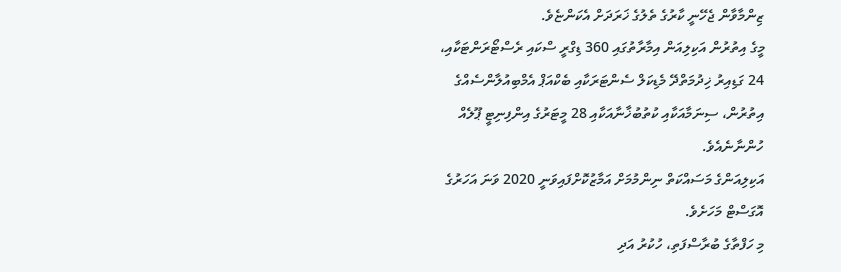ޒިންމާވާން ޖެހޭނީ ކާރުގެ ތެލުގެ ޚަރަދަށް އެކަންޏެވެ.
މީގެ އިތުރުން އަކިލިއަން އިމާރާތުގައި 360 ޑިގްރީ ސްކައި ރެސްޓޯރަންޓަކާއި، 24 ގަޑިއިރު ޚިދުމަތްދޭ މެޑިކަލް ސެންޓަރަކާއި ބެކްއަޕް އެމްބިއުލާންސެއްގެ އިތުރުން، ސިނަމާއަކާއި ކުތުބުޚާނާއަކާއި 28 މީޓަރުގެ އިންފިނިޓީ ޕޫލެއް ހުންނާނެއެވެ.
އަކިލިއަންގެ މަސައްކަތް ނިންމުމަށް އަމާޒުކޮށްފައިވަނީ 2020 ވަނަ އަހަރުގެ އޮގަސްޓް މަހަށެވެ.
މި ހަފްތާގެ ބުރާސްފަތި، ހުކުރު އަދި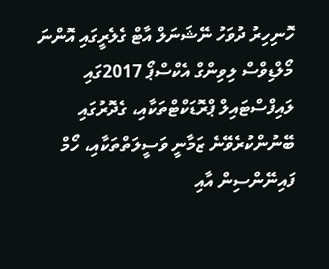ހޮނިހިރު ދުވަހު ނޭޝަނަލް އާޓް ގެލެރީގައި އޮންނަ މޯލްޑިވްސް ލިވިންގް އެކްސްޕޯ 2017ގައި ލައިފްސްޓައިލް ޕްރޮޑަކްޓްތަކާއި، ގެދޮރުގައި ބޭނުންކުރެވޭނެ ޒަމާނީ ވަސީލަތްތަކާއި، ހޯމް ފައިނޭންސިން އާއި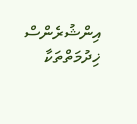އިންޝުރެންސް ޚިދުމަތްތަކާ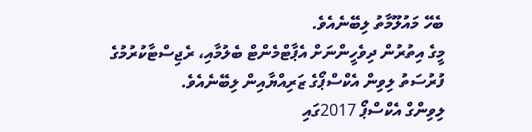ބެހޭ މައުލޫމާތު ލިބޭނެއެވެ.
މީގެ އިތުރުން ދިވެހީންނަށް އެޕާޓްމެންޓް ބެލުމާއި، ރެޖިސްޓާކުރުމުގެ ފުރުސަތު ލިވިން އެކްސްޕޯގެ ޒަރިއްޔާއިން ލިބޭނެއެވެ.
ލިވިންގް އެކްސްޕޯ 2017ގައި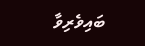ބައިވެރިވާ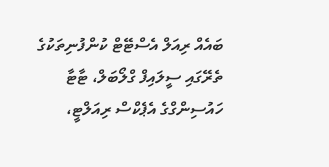ބައެއް ރިއަލް އެސްޓޭޓް ކުންފުނިތަކުގެ ތެރޭގައި ސީލައިފް ގްލޯބަލް، ޓާޓާ ހައުސިންގްގެ އެޕެކްސް ރިއަލްޓީ،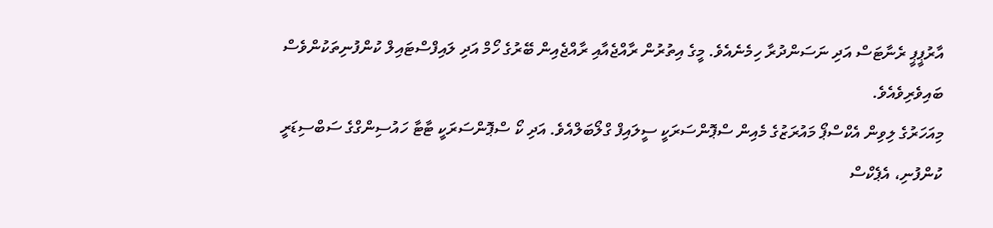އާރުޕީޕީ ރެނާޓަސް އަދި ނަސަންދުރާ ހިމެނެއެވެ. މީގެ އިތުރުން ރާއްޖެއާއި ރާއްޖެއިން ބޭރުގެ ހޯމް އަދި ލައިފްސްޓައިލް ކުންފުނިތަކުންވެސް ބައިވެރިވެއެވެ.
މިއަހަރުގެ ލިވިން އެކްސްޕޯ މައުރަޒުގެ މެއިން ސްޕޮންސަރަކީ ސީލައިފް ގްލޯބަލްއެވެ. އަދި ކޯ ސްޕޮންސަރަކީ ޓާޓާ ހައުސިންގްގެ ސަބްސިޑަރީ ކުންފުނި، އެޕެކްސް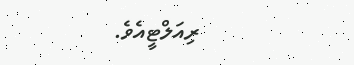ރިއަލްޓީއެވެ.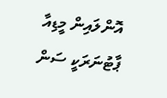އޮންލައިން މީޑިއާ ޕާޓުނަރަކީ ސަން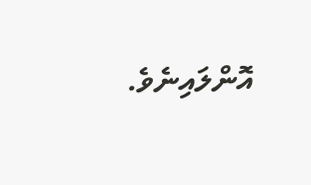އޮންލައިނެވެ.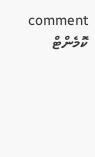comment ކޮމެންޓް